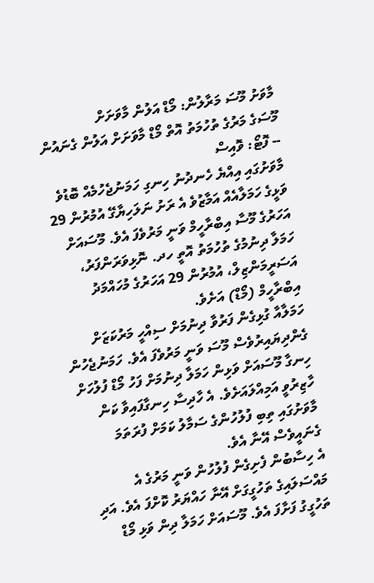މާވަށު މޫސަ މަރާލުން: މޯޑް އަލުން މާވަށަށް
މޫސަގެ މަރުގެ ތުހުމަތު އޮތް މޯޑް މާވަށަށް އަލުން ގެނައުން -- ފޮޓޯ: ވޮއިސް
މާވަށުގައި އިއްޔެ ހެނދުނު ހިނގި ހަމަނުޖެހުމެއް ބޮޑުވެ ވަޅީގެ ހަމަލާއެއް އަމާޒުވެ އެ ރަށު ނަލަހިޔާގޭ އުމުރުން 29 އަހަރުގެ މޫސާ އިބްރާހީމް ވަނީ މަރުވެފަ އެވެ. މޫސައަށް ހަމަލާ ދިނުމުގެ ތުހުމަތު އޮތީ ހދ. ނޮޅިވަރަންފަރު، އަސަރީމަންޒިލް، އުމުރުން 29 އަހަރުގެ މުހައްމަދު އިބްރާހީމް (މޯޑް) އަށެވެ.
ހަމަލާއާ ގުޅިގެން ފަރުވާ ދިނުމަށް ސިއްހީ މަރުކަޒަށް ގެންދިޔައިރުވެސް މޫސަ ވަނީ މަރުވެފަ އެވެ. ހަމަނުޖެހުން ހިނގާ މޫސައަށް ވަޅިން ހަމަލާ ދިނުމަށް ފަހު މޯޑް ފުލުހަށް ހާޒިރުވީ އަމިއްލައަށެވެ. އެ ހާދިސާ ހިނގާފައިވާ ކަން މާވަށުގައި ތިބި ފުލުހުންގެ ސަމާލު ކަމަށް ފުރަތަމަ ގެނައީވެސް އޭނާ އެވެ.
އެ ހިސާބުން ފެށިގެން ފުލުހުން ވަނީ މަރުގެ އެ މައްސަލައިގެ ތަހުގީގަށް އޭނާ ހައްޔަރު ކޮށްފަ އެވެ. އަދި ތަހުގީގު ފަށާފަ އެވެ. މޫސައަށް ހަމަލާ ދިން ވަޅި މޯޑް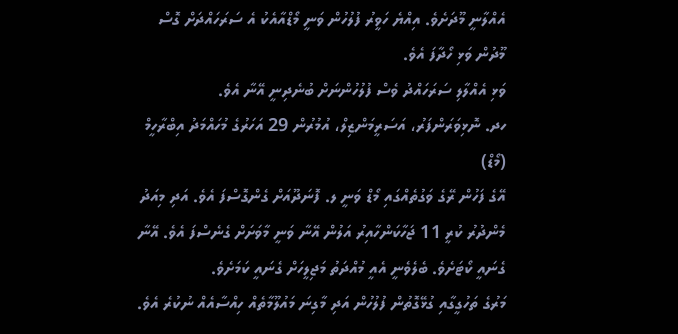އެއްލާނީ މޫދަށެވެ. އިއްޔެ ހަވީރު ފުލުހުން ވަނީ މޯޑްއާއެކު އެ ސަރަހައްދަށް ގޮސް މޫދުން ވަޅި ހޯދާފަ އެވެ.
ވަޅި އެއްލާލި ސަރަހައްދު ވެސް ފުލުހުންނަށް ބުނެދިނީ އޭނާ އެވެ.
ހދ. ނޮޅިވަރަންފަރު، އަސަރީމަންޒިލް، އުމުރުން 29 އަހަރުގެ މުހައްމަދު އިބްރާހީމް (މޯޑް)
އޭގެ ފަހުން ރޭގެ ވަގުތެއްގައި މޯޑް ވަނީ ލ. ފޮނަދޫއަށް ގެންގޮސްފަ އެވެ. އަދި މިއަދު މެންދުރު ކުރީ 11 ޖަހާކަންހާއިރު އަލުން އޭނާ ވަނީ މާވަށަށް ގެނެސްފަ އެވެ. އޭނާ ގެނައީ ކޯޓަށެވެ. ބެލެވެނީ އެއީ މުއްދަތު މަޖިލީހަށް ގެނައީ ކަމަށެވެ.
މަރުގެ ތަހުގީގާއި ގުޅޭގޮތުން ފުލުހުން އަދި މާގިނަ މައުލޫމާތެއް ހިއްސާއެއް ނުކުރެ އެވެ.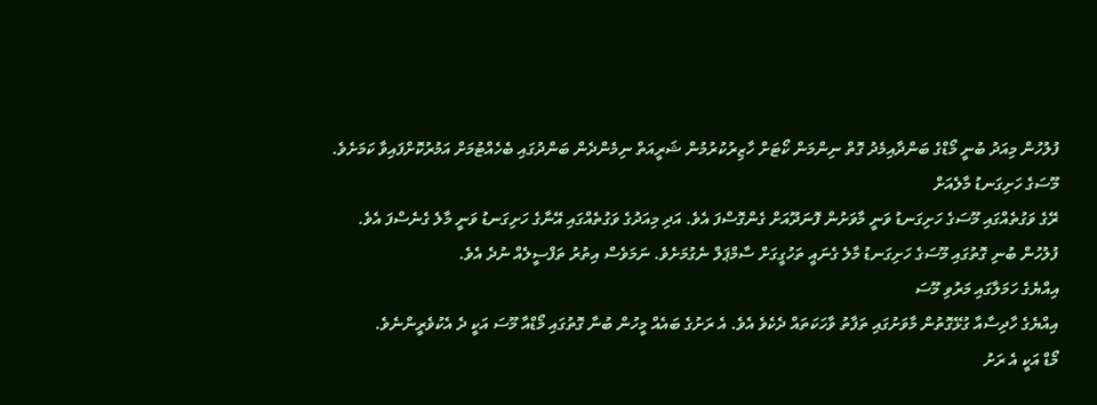ފުލުހުން މިއަދު ބުނީ މޯޑްގެ ބަންދާއިމެދު ގޮތް ނިންމަން ކޯޓަށް ހާޒިރުކުރުމުން ޝަރީއަތް ނިމެންދެން ބަންދުގައި ބެހެއްޓުމަށް އަމުރުކޮށްފައިވާ ކަމަށެވެ.
މޫސަގެ ހަށިގަނޑު މާލެއަށް
ރޭގެ ވަގުތެއްގައި މޫސަގެ ހަށިގަނޑު ވަނީ މާވަށުން ފޮނަދޫއަށް ގެންގޮސްފަ އެވެ. އަދި މިއަދުގެ ވަގުތެއްގައި އޭނާގެ ހަށިގަނޑު ވަނީ މާލެ ގެނެސްފަ އެވެ.
ފުލުހުން ބުނި ގޮތުގައި މޫސަގެ ހަށިގަނޑު މާލެ ގެނައީ ތަހުގީގަށް ސާމްޕަލް ނެގުމަށެވެ. ނަމަވެސް އިތުރު ތަފްސީލެއް ނުދެ އެވެ.
އިއްޔެގެ ހަމަލާގައި މަރުވި މޫސަ
އިއްޔެގެ ހާދިސާއާ ގުޅޭގޮތުން މާވަށުގައި ތަފާތު ވާހަކަތައް ދެކެވެ އެވެ. އެ ރަށުގެ ބައެއް މީހުން ބުނާ ގޮތުގައި މޯޑްއާ މޫސަ އަކީ ދެ އެކުވެރީންނެވެ.
މޯޑް އަކީ އެ ރަށު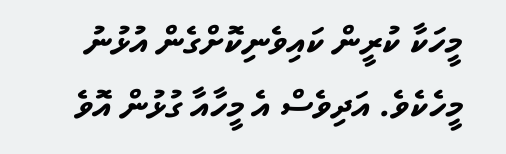މީހަކާ ކުރީން ކައިވެނިކޮށްގެން އުޅުނު މީހެކެވެ. އަދިވެސް އެ މީހާއާ ގުޅުން އޮވެ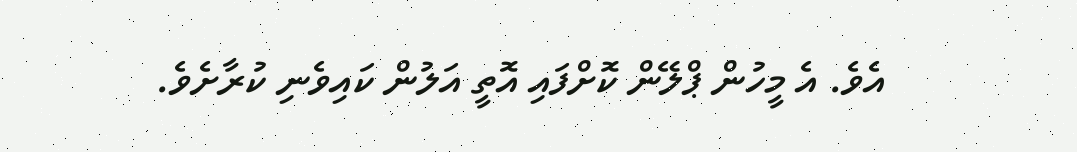އެވެ. އެ މީހުން ޕްލޭން ކޮށްފައި އޮތީ އަލުން ކައިވެނި ކުރާށެވެ.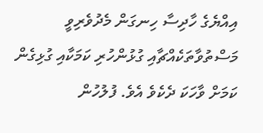އިއްޔެގެ ހާދިސާ ހިނގަން މެދުވެރިވީ މަސްތުވާތަކެއްޗާއި ގުޅުންހުރި ކަމަކާއި ގުޅިގެން ކަމަށް ވާހަކަ ދެކެވެ އެވެ. ފުލުހުން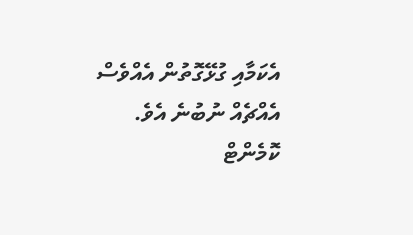އެކަމާއި ގުޅޭގޮތުން އެއްވެސް އެއްޗެއް ނުބުނެ އެވެ.
ކޮމެންޓް